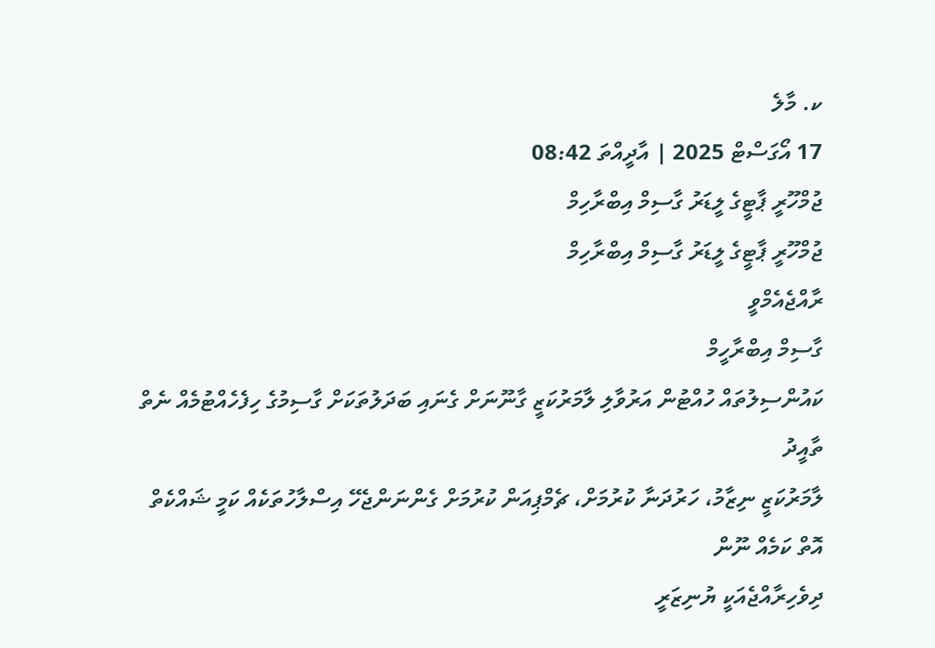ކ. މާލެ
17 އޯގަސްޓް 2025 | އާދީއްތަ 08:42
ޖުމްހޫރީ ޕާޓީގެ ލީޑަރު ގާސިމް އިބްރާހިމް
ޖުމްހޫރީ ޕާޓީގެ ލީޑަރު ގާސިމް އިބްރާހިމް
ރާއްޖެއެމްވީ
ގާސިމް އިބްރާހީމް
ކައުންސިލުތައް ހުއްޓުން އަރުވާލި ލާމަރުކަޒީ ގާނޫނަށް ގެނައި ބަދަލުތަކަށް ގާސިމުގެ ހިފެހެއްޓުމެއް ނެތް ތާއީދު
ލާމަރުކަޒީ ނިޒާމު، ހަރުދަނާ ކުރުމަށް، ޗެމްޕިއަން ކުރުމަށް ގެންނަންޖެހޭ އިސްލާހުތަކެއް ކަމީ ޝައްކެތް އޮތް ކަމެއް ނޫން
ދިވެހިރާއްޖެއަކީ ޔުނިޒަރީ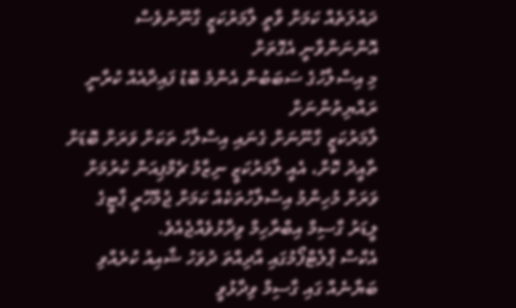ދައުލަތެއް ކަމަށް ވާތީ ލާމަރުކަޒީ ގާނޫނުވެސް އޮންނަންވާނީ އެގޮތަށް
މި އިސްލާހުގެ ސަބަބުން އެންމެ ބޮޑު ފައިދާއެއް ކުރާނީ ރައްޔިތުންނަށް
ލާމަރުކަޒީ ގާނޫނަށް ގެނައި އިސްލާހު ތަކަށް ވަރަށް ބޮޑަށް ތާއީދު ކޮށް، އެއީ ލާމަރުކަޒީ ނިޒާމު ޗެމްޕިއަން ކުރުމަށް ވަރަށް މުހިންމު އިސްލާހުތަކެއް ކަމަށް ޖުމްހޫރީ ޕާޓީގެ ލީޑަރު ގާސިމް އިބްރާހިމް ވިދާޅުވެއްޖެއެވެ.
އެކްސް ޕްލެޓްފޯމުގައި އާދިއްތަ ދުވަހު ޝާއިއު ކުރެއްވި ބަޔާނެއް ގައި ގާސިމް ވިދާޅުވީ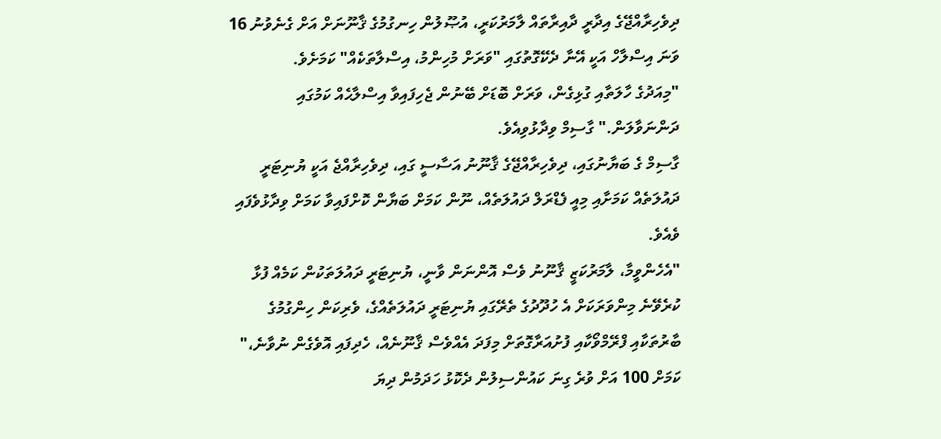ދިވެހިރާއްޖޭގެ އިދާރީ ދާއިރާތައް ލާމަރުކަރީ، އުޞޫލުން ހިނގުމުގެ ޤާނޫނަށް އަށް ގެނެވުނު 16 ވަނަ އިސްލާހް އަކީ އޭނާ ދެކޭގޮތުގައި "ވަރަށް މުހިންމު، އިސްލާތަކެއް" ކަމަށެވެ.
"މިއަދުގެ ހާލަތާއި ގުޅިގެން، ވަރަށް ބޮޑަށް ބޭނުން ޖެހިފައިވާ އިސްލާޙެއް ކަމުގައި ދަންނަވާލަން." ގާސިމް ވިދާޅުވިއެވެ.
ގާސިމް ގެ ބަޔާނުގައި، ދިވެހިރާއްޖޭގެ ޤާނޫނު އަސާސީ ގައި، ދިވެހިރާއްޖެ އަކީ ޔުނިޓަރީ ދައުލަތެއް ކަމަށާއި މިއީ ފެޑްރަލް ދައުލަތެއް، ނޫން ކަމަށް ބަޔާން ކޮށްފައިވާ ކަމަށް ވިދާޅުވެފައި ވެއެވެ.
"އެހެންވީމާ، ލާމަރުކަޒީ ޤާނޫނު ވެސް އޮންނަން ވާނީ، ޔުނިޓަރީ ދައުލަތަކުން ކަމެއް ފުޅާ ކުރެވޭނެ މިންވަރަކަށް އެ ހުދޫދުގެ ތެރޭގައި ޔުނިޓަރީ ދައުލަތެއްގެ، ވެރިކަން ހިންގުމުގެ ބާރުތަކާއި ފްރޭމްވޯކާއި ފުށުއަރާގޮތަށް މިފަދަ އެއްވެސް ޤާނޫނެއް، ހެދިފައި އޮވެގެން ނުވާނެ،" ކަމަށް 100 އަށް ވުރެ ގިނަ ކައުންސިލުން ދެކޮޅު ހަދަމުން ދިޔަ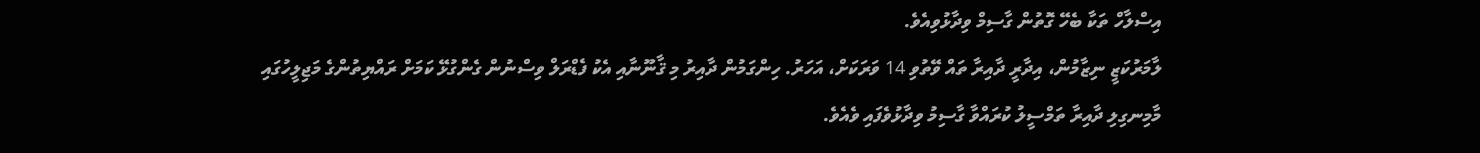އިސްލާހް ތަކާ ބެހޭ ގޮތުން ގާސިމް ވިދާޅުވިއެވެ.
ލާމަރުކަޒީ ނިޒާމުން، އިދާރީ ދާއިރާ ތައް ވޭތުވި 14 ވަރަކަށް، އަހަރު. ހިންގަމުން ދާއިރު މި ޤާނޫނާއި އެކު ފެޑްރަލް ވިސްނުން ގެންގުޅޭ ކަމަށް ރައްޔިތުންގެ މަޖިލީހުގައި މާމިނގިލި ދާއިރާ ތަމްސީލު ކުރައްވާ ގާސިމު ވިދާޅުވެފައި ވެއެވެ.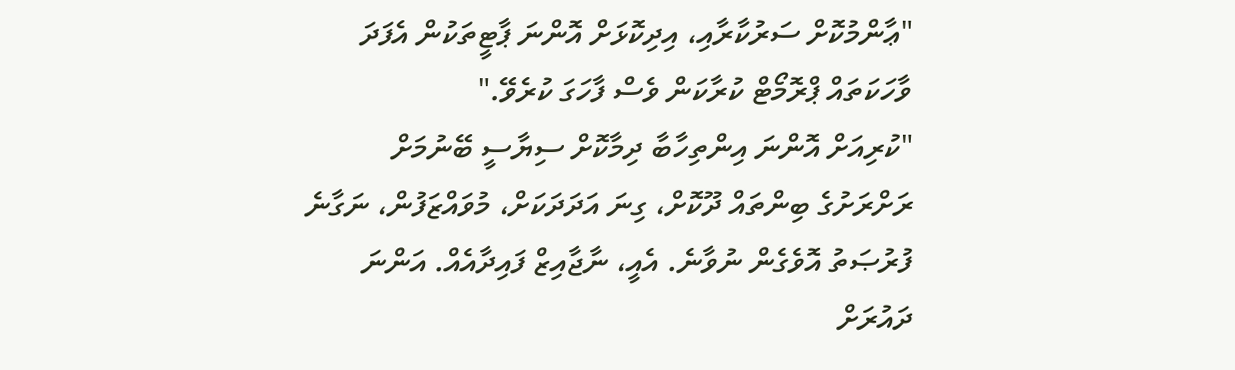"ޢާންމުކޮށް ސަރުކާރާއި، އިދިކޮޅަށް އޮންނަ ޕާޓީތަކުން އެފަދަ ވާހަކަތައް ޕްރޮމޯޓް ކުރާކަން ވެސް ފާހަގަ ކުރެވޭ."
"ކުރިއަށް އޮންނަ އިންތިހާބާ ދިމާކޮށް ސިޔާސީ ބޭނުމަށް ރަށްރަށުގެ ބިންތައް ދޫކޮށް، ގިނަ އަދަދަކަށް، މުވައްޒަފުން، ނަގާނެ ފުރުޞަތު އޮވެގެން ނުވާނެ. އެއީ، ނާޖާއިޒް ފައިދާއެއް. އަންނަ ދައުރަށް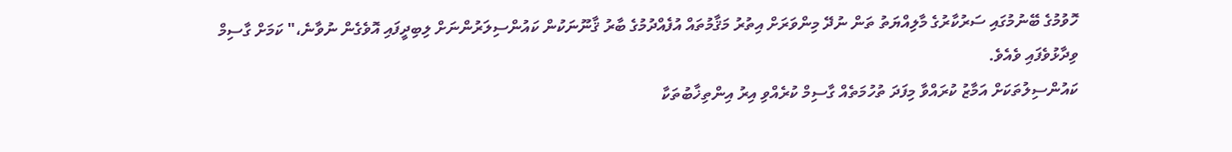ހޮވުމުގެ ބޭނުމުގައި ސަރުކާރުގެ މާލިއްޔަތު ތަން ނުދޭ މިންވަރަށް އިތުރު މަޤާމުތައް އުފެއްދުމުގެ ބާރު ޤާނޫނަކުން ކައުންސިލަރުންނަށް ލިބިދީފައި އޮވެގެން ނުވާނެ،" ކަމަށް ގާސިމް ވިދާޅުވެފައި ވެއެވެ.
ކައުންސިލުތަކަށް އަމާޒު ކުރައްވާ މިފަދަ ތުހުމަތެއް ގާސިމް ކުރެއްވި އިރު އިންތިޚާބުތަކާ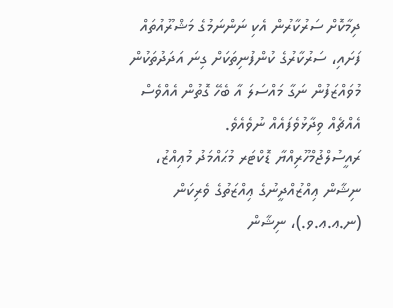ދިމާކޮށް ސަރުކާރުން އެކި ނަންނަމުގެ މަޝްރޫއުތައް ފަށައި، ސަރުކާރުގެ ކުންފުނިތަކަށް ގިނަ އަދަދުތަކުން މުވައްޒަފުން ނަގާ މައްސަލަ އާ ބެހޭ ގޮތުން އެއްވެސް އެއްޗެއް ވިދާޅުވެފައެއް ނުވެއެވެ.
ރައީސުލްޖުމްހޫރިއްޔާ ޑޮކްޓަރ މުޙައްމަދު މުޢިއްޒު، ނިޝާން ޢިއްޒުއްދީނުގެ ޢިއްޒަތުގެ ވެރިކަން (ނ.ޢ.ޢ.ވ.)، ނިޝާން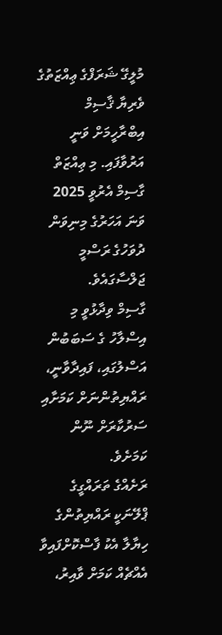މުލީގޭ ޝަރަފްގެ ޢިއްޒަތުގެ ވެރިޔާ ޤާސިމް އިބްރާހީމަށް ވަނީ އަރުވާފައި. މި ޢިއްޒަތް ގާސިމް އެރުވީ 2025 ވަނަ އަހަރުގެ މިނިވަން ދުވަހުގެ ރަސްމީ ޖަލްސާގައެވެ.
ގާސިމް ވިދާޅުވީ މި އިސްލާހު ގެ ސަބަބުން އަސްލުގައި، ފައިދާވާނީ، ރައްޔިތުންނަށް ކަމަށާއި ސަރުކާރަށް ނޫން ކަމަށެވެ.
ރަށެއްގެ ތަރައްގީގެ ޕްލޭނަކީ ރައްޔިތުންގެ ހިޔާލާ އެކު ފާސްކޮށްފައިވާ އެއްޗެއް ކަމަށް ވާއިރު،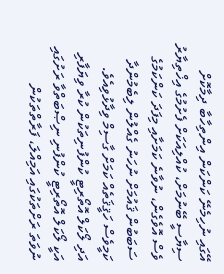އޭގައި ނުހިމެނޭ ކަންކަން އިންތިހާބާ ދިމާކޮށް ސިޔާސީ ބޭނުމަށް، ކުއްލިއަކަށް ފެށުމުގެ އިޚްތިޔާރު ވެސް އޮވެގެން، ނުވާނެ ކަމަށާއި މިފަދަ ކަންކަމުގެ ސަބަބުން ޤައުމަށް ނުހަނު ގެއްލުން ލިބެމުންދާ ކަމީވެސް ހަޤީޤަތެއް ކަމަށް ގާސިމް ވިދާޅުވިއެވެ.
އަދި ލޯކަލް އޮތޯރިޓީ ކުންފުނިތަކުން ކުރާ ވިޔަފާރި އަކީ ލޯކަލް އޮތޯރިޓީ ކުންފުނި ނިޞްބަތްވާ ރަށުގައި ނުވަތަ ރަށްތަކުގައި އަމިއްލަ، ފަރާތްތަކުން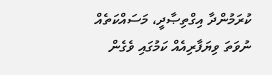ކުރަމުންދާ އިގްތިޞާދީ، މަސައްކަތެއް ނުވަތަ ވިޔަފާރިއެއް ކަމުގައި ވެގެން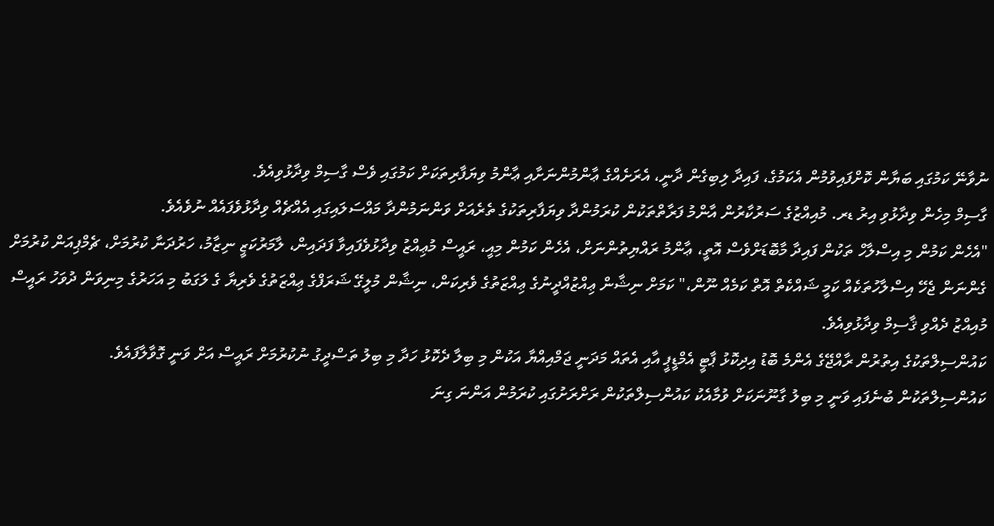ނުވާނޭ ކަމުގައި ބަޔާން ކޮށްފައިވުމުން އެކަމުގެ، ފައިދާ ލިބިގެން ދާނީ، އެރަށެއްގެ ޢާންމުންނަށާއި ޢާންމު ވިޔަފާރިތަކަށް ކަމުގައި ވެސް ގާސިމް ވިދާޅުވިއެވެ.
ގާސިމް މިހެން ވިދާޅުވި އިރު ޑރ. މުއިއްޒުގެ ސަރުކާރުން އާންމު ފަރާތްތަކުން ކުރަމުންދާ ވިޔަފާރިތަކުގެ ތެރެއަށް ވަންނަމުންދާ މައްސަލައިގައި އެއްޗެއް ވިދާޅުވެފައެއް ނުވެއެވެ.
"އެހެން ކަމުން މި އިސްލާހް ތަކުން ފައިދާ މާބޮޑަށްވެސް އޮތީ، ޢާންމު ރައްޔިތުންނަށް، އެހެން ކަމުން މިއީ، ރައީސް މުޢިއްޒު ވިދާޅުވެފައިވާ ފަދައިން، ލާމަރުކަޒީ ނިޒާމު، ހަރުދަނާ ކުރުމަށް، ޗެމްޕިއަން ކުރުމަށް ގެންނަން ޖެހޭ އިސްލާހުތަކެއް ކަމީ ޝައްކެތް އޮތް ކަމެއް ނޫން،" ކަމަށް ނިޝާން ޢިއްޒުއްދީނުގެ ޢިއްޒަތުގެ ވެރިކަން، ނިޝާން މުލީގޭ ޝަރަފްގެ ޢިއްޒަތުގެ ވެރިޔާ ގެ ލަގަބު މި އަހަރުގެ މިނިވަން ދުވަހު ރައީސް މުއިއްޒު ދެއްވި ޤާސިމް ވިދާޅުވިއެވެ.
ކައުންސިލްތަކުގެ އިތުރުން ރާއްޖޭގެ އެންމެ ބޮޑު އިދިކޮޅު ޕާޓީ އެމްޑީޕީ އާއި އެތައް މަދަނީ ޖަމްއިއްޔާ އަކުން މި ބިލާ ދެކޮޅު ހަދާ މި ބިލު ތަސްދީގު ނުކުރުމަށް ރައީސް އަށް ވަނީ ގޮވާލާފައެވެ.
ކައުންސިލްތަކުން ބުނެފައި ވަނީ މި ބިލު ގާނޫނަކަށް ވުމާއެކު ކައުންސިލްތަކުން ރަށްރަށުގައި ކުރަމުން އަންނަ ގިނަ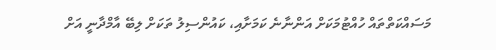މަސައްކަތްތައް ހުއްޓުމަކަށް އަންނާނެ ކަމަށާއި، ކައުންސިލު ތަކަށް ލިބޭ އާމްދާނީ އަށް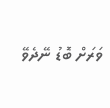ވަރަށް ބޮޑު ނޭދެވޭ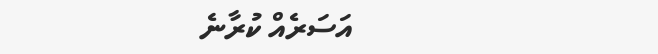އަސަރެއް ކުރާނެ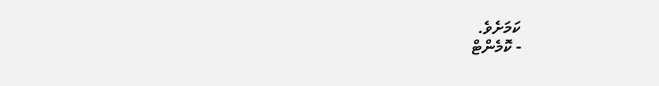ކަމަށެވެ.
- ކޮމެންޓް